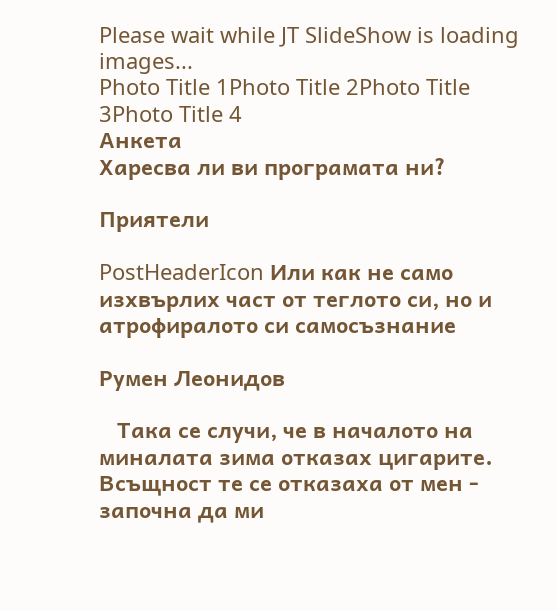Please wait while JT SlideShow is loading images...
Photo Title 1Photo Title 2Photo Title 3Photo Title 4
Анкета
Харесва ли ви програмата ни?

Приятели

PostHeaderIcon Или как не само изхвърлих част от теглото си, но и атрофиралото си самосъзнание

Румен Леонидов

   Така се случи, че в началото на миналата зима отказах цигарите. Всъщност те се отказаха от мен - започна да ми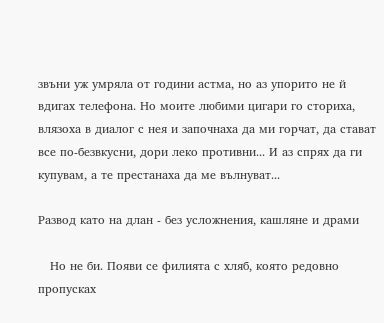звъни уж умряла от години астма, но аз упорито не й вдигах телефона. Но моите любими цигари го сториха, влязоха в диалог с нея и започнаха да ми горчат, да стават все по-безвкусни, дори леко противни... И аз спрях да ги купувам, а те престанаха да ме вълнуват...

Развод като на длан - без усложнения, кашляне и драми

   Но не би. Появи се филията с хляб, която редовно пропусках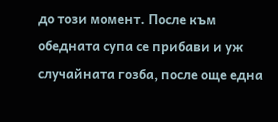до този момент. После към обедната супа се прибави и уж случайната гозба, после още една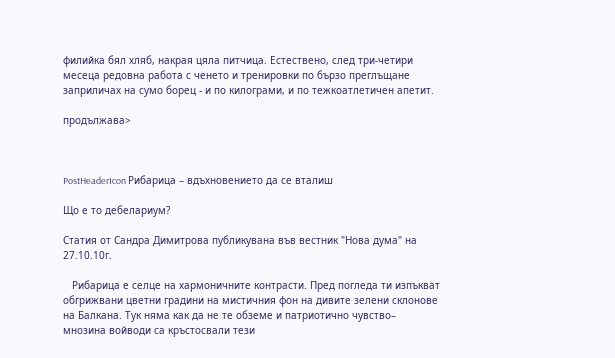филийка бял хляб, накрая цяла питчица. Естествено, след три-четири месеца редовна работа с ченето и тренировки по бързо преглъщане заприличах на сумо борец - и по килограми, и по тежкоатлетичен апетит.

продължава>



PostHeaderIcon Рибарица – вдъхновението да се вталиш

Що е то дебелариум?

Статия от Сандра Димитрова публикувана във вестник "Нова дума" на 27.10.10г.

   Рибарица е селце на хармоничните контрасти. Пред погледа ти изпъкват обгрижвани цветни градини на мистичния фон на дивите зелени склонове на Балкана. Тук няма как да не те обземе и патриотично чувство– мнозина войводи са кръстосвали тези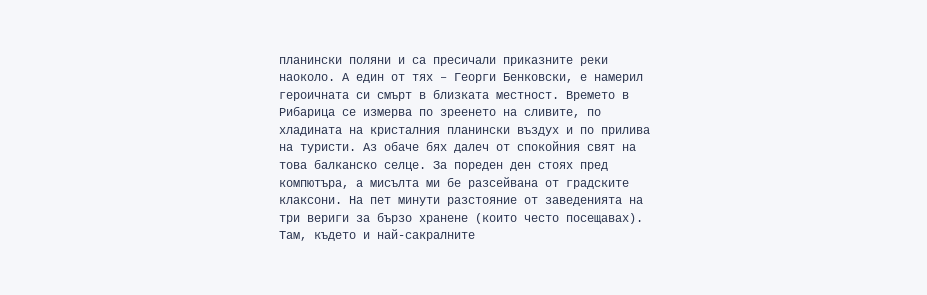планински поляни и са пресичали приказните реки наоколо. А един от тях – Георги Бенковски, е намерил героичната си смърт в близката местност. Времето в Рибарица се измерва по зреенето на сливите, по хладината на кристалния планински въздух и по прилива на туристи. Аз обаче бях далеч от спокойния свят на това балканско селце. За пореден ден стоях пред компютъра, а мисълта ми бе разсейвана от градските клаксони. На пет минути разстояние от заведенията на три вериги за бързо хранене (които често посещавах). Там, където и най-сакралните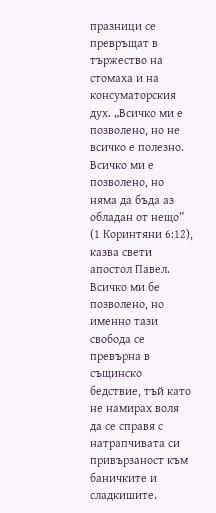празници се превръщат в тържество на стомаха и на консуматорския дух. „Всичко ми е позволено, но не всичко е полезно. Всичко ми е позволено, но няма да бъда аз обладан от нещо” (1 Коринтяни 6:12), казва свети апостол Павел. Всичко ми бе позволено, но именно тази свобода се превърна в същинско бедствие, тъй като не намирах воля да се справя с натрапчивата си привързаност към баничките и сладкишите.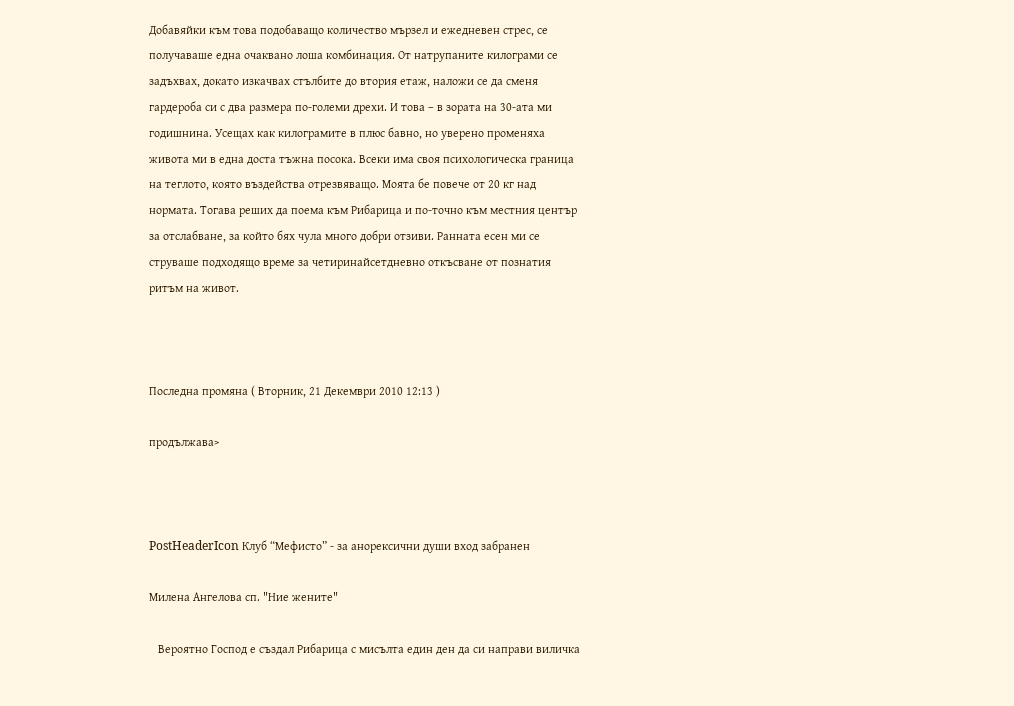Добавяйки към това подобаващо количество мързел и ежедневен стрес, се получаваше една очаквано лоша комбинация. От натрупаните килограми се задъхвах, докато изкачвах стълбите до втория етаж, наложи се да сменя гардероба си с два размера по-големи дрехи. И това – в зората на 30-ата ми годишнина. Усещах как килограмите в плюс бавно, но уверено променяха живота ми в една доста тъжна посока. Всеки има своя психологическа граница на теглото, която въздейства отрезвяващо. Моята бе повече от 20 кг над нормата. Тогава реших да поема към Рибарица и по-точно към местния център за отслабване, за който бях чула много добри отзиви. Ранната есен ми се струваше подходящо време за четиринайсетдневно откъсване от познатия ритъм на живот.



Последна промяна ( Вторник, 21 Декември 2010 12:13 )

продължава>



PostHeaderIcon Клуб “Мефисто” - за анорексични души вход забранен

Милена Ангелова сп. "Ние жените"

   Вероятно Господ е създал Рибарица с мисълта един ден да си направи виличка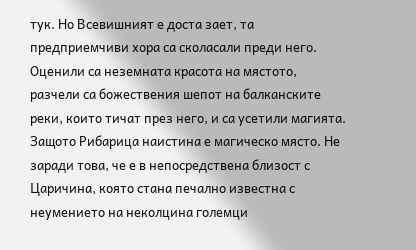тук. Но Всевишният е доста зает, та предприемчиви хора са сколасали преди него. Оценили са неземната красота на мястото, разчели са божествения шепот на балканските реки, които тичат през него, и са усетили магията. Защото Рибарица наистина е магическо място. Не заради това, че е в непосредствена близост с Царичина, която стана печално известна с неумението на неколцина големци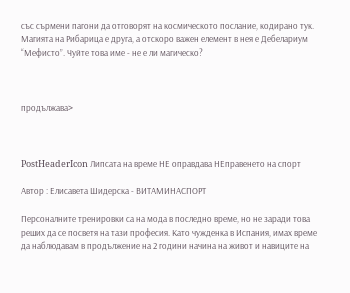със сърмени пагони да отговорят на космическото послание, кодирано тук. Магията на Рибарица е друга, а отскоро важен елемент в нея е Дебелариум “Мефисто”. Чуйте това име - не е ли магическо?



продължава>



PostHeaderIcon Липсата на време НЕ оправдава НЕправенето на спорт

Автор : Елисавета Шидерска - ВИТАМИНАСПОРТ

Персоналните тренировки са на мода в последно време, но не заради това реших да се посветя на тази професия. Като чужденка в Испания, имах време да наблюдавам в продължение на 2 години начина на живот и навиците на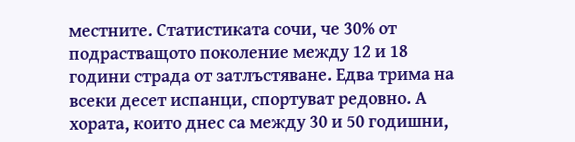местните. Статистиката сочи, че 30% от подрастващото поколение между 12 и 18 години страда от затлъстяване. Едва трима на всеки десет испанци, спортуват редовно. А хората, които днес са между 30 и 50 годишни,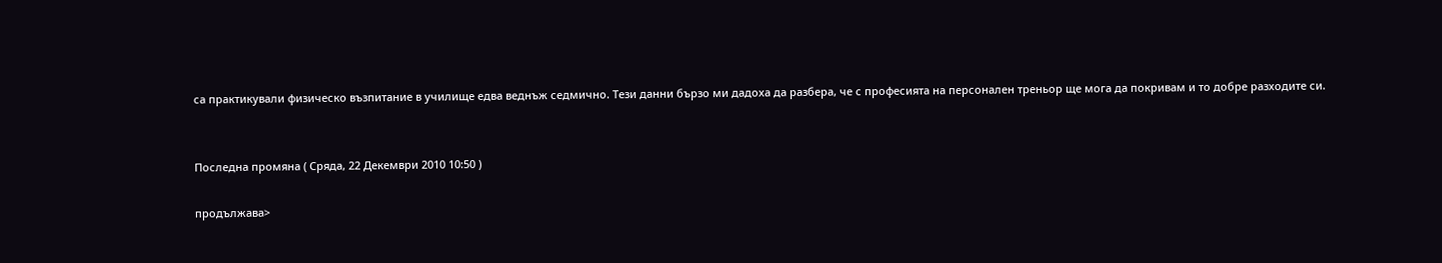са практикували физическо възпитание в училище едва веднъж седмично. Тези данни бързо ми дадоха да разбера, че с професията на персонален треньор ще мога да покривам и то добре разходите си.


Последна промяна ( Сряда, 22 Декември 2010 10:50 )

продължава>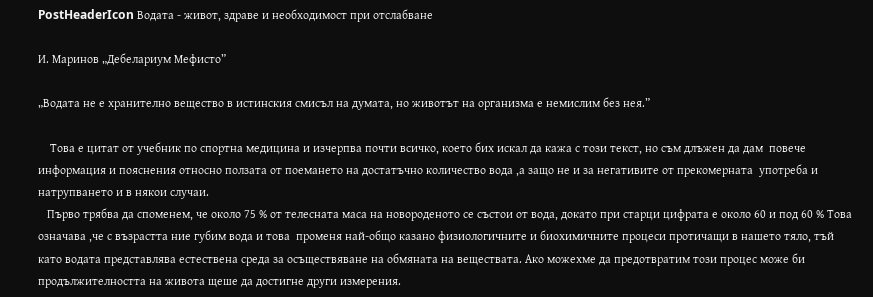PostHeaderIcon Водата - живот, здраве и необходимост при отслабване

И. Маринов „Дебелариум Мефисто”

„Водата не е хранително вещество в истинския смисъл на думата, но животът на организма е немислим без нея.”

    Това е цитат от учебник по спортна медицина и изчерпва почти всичко, което бих искал да кажа с този текст, но съм длъжен да дам  повече информация и пояснения относно ползата от поемането на достатъчно количество вода ,а защо не и за негативите от прекомерната  употреба и натрупването и в някои случаи.
   Първо трябва да споменем, че около 75 % от телесната маса на новороденото се състои от вода, докато при старци цифрата е около 60 и под 60 % Това означава ,че с възрастта ние губим вода и това  променя най-общо казано физиологичните и биохимичните процеси протичащи в нашето тяло, тъй като водата представлява естествена среда за осъществяване на обмяната на веществата. Ако можехме да предотвратим този процес може би продължителността на живота щеше да достигне други измерения.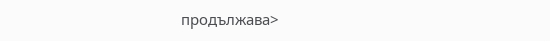продължава>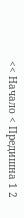<< Начало < Предишна 1 2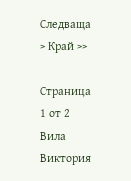Следваща > Край >>

Страница 1 от 2
Вила Виктория